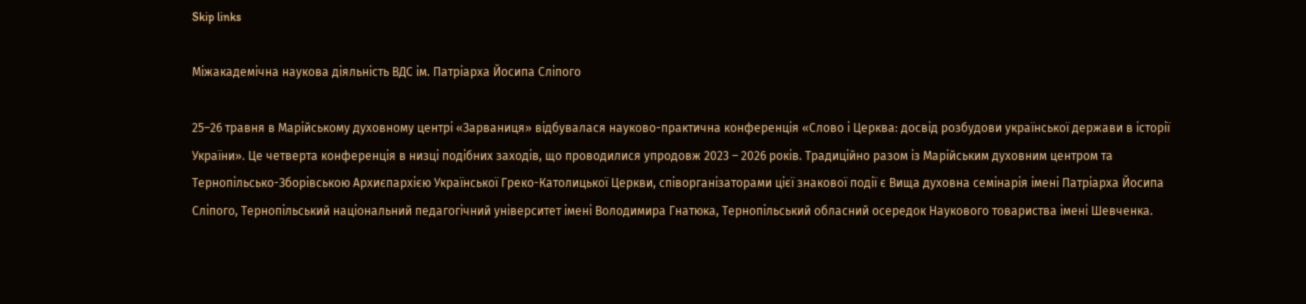Skip links

Міжакадемічна наукова діяльність ВДС ім. Патріарха Йосипа Сліпого

25–26 травня в Марійському духовному центрі «Зарваниця» відбувалася науково-практична конференція «Слово і Церква: досвід розбудови української держави в історії України». Це четверта конференція в низці подібних заходів, що проводилися упродовж 2023 – 2026 років. Традиційно разом із Марійським духовним центром та Тернопільсько-Зборівською Архиєпархією Української Греко-Католицької Церкви, співорганізаторами цієї знакової події є Вища духовна семінарія імені Патріарха Йосипа Сліпого, Тернопільський національний педагогічний університет імені Володимира Гнатюка, Тернопільський обласний осередок Наукового товариства імені Шевченка.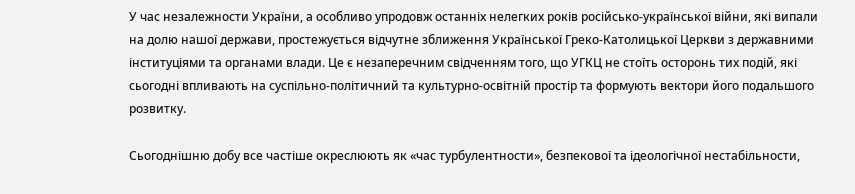У час незалежности України, а особливо упродовж останніх нелегких років російсько-української війни, які випали на долю нашої держави, простежується відчутне зближення Української Греко-Католицької Церкви з державними інституціями та органами влади. Це є незаперечним свідченням того, що УГКЦ не стоїть осторонь тих подій, які сьогодні впливають на суспільно-політичний та культурно-освітній простір та формують вектори його подальшого розвитку.

Сьогоднішню добу все частіше окреслюють як «час турбулентности», безпекової та ідеологічної нестабільности,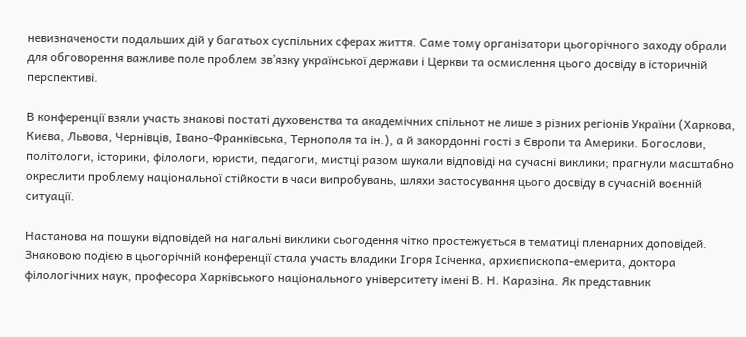невизначености подальших дій у багатьох суспільних сферах життя. Саме тому організатори цьогорічного заходу обрали для обговорення важливе поле проблем зв’язку української держави і Церкви та осмислення цього досвіду в історичній перспективі.

В конференції взяли участь знакові постаті духовенства та академічних спільнот не лише з різних регіонів України (Харкова, Києва, Львова, Чернівців, Івано-Франківська, Тернополя та ін.), а й закордонні гості з Європи та Америки. Богослови, політологи, історики, філологи, юристи, педагоги, мистці разом шукали відповіді на сучасні виклики; прагнули масштабно окреслити проблему національної стійкости в часи випробувань, шляхи застосування цього досвіду в сучасній воєнній ситуації.

Настанова на пошуки відповідей на нагальні виклики сьогодення чітко простежується в тематиці пленарних доповідей. Знаковою подією в цьогорічній конференції стала участь владики Ігоря Ісіченка, архиєпископа-емерита, доктора філологічних наук, професора Харківського національного університету імені В. Н. Каразіна. Як представник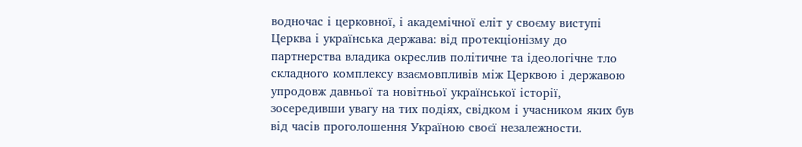водночас і церковної, і академічної еліт у своєму виступі Церква і українська держава: від протекціонізму до партнерства владика окреслив політичне та ідеологічне тло складного комплексу взаємовпливів між Церквою і державою упродовж давньої та новітньої української історії, зосередивши увагу на тих подіях, свідком і учасником яких був від часів проголошення Україною своєї незалежности.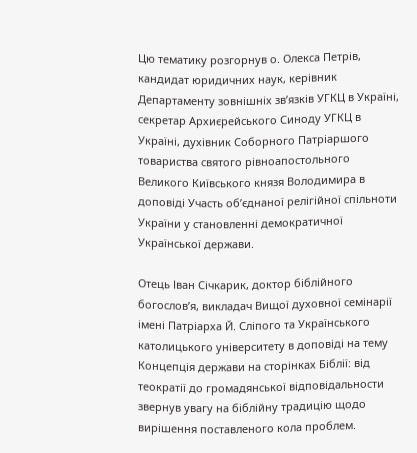Цю тематику розгорнув о. Олекса Петрів, кандидат юридичних наук, керівник Департаменту зовнішніх зв’язків УГКЦ в Україні, секретар Архиєрейського Синоду УГКЦ в Україні, духівник Соборного Патріаршого товариства святого рівноапостольного Великого Київського князя Володимира в доповіді Участь об’єднаної релігійної спільноти України у становленні демократичної Української держави.

Отець Іван Січкарик, доктор біблійного богослов’я, викладач Вищої духовної семінарії імені Патріарха Й. Сліпого та Українського католицького університету в доповіді на тему Концепція держави на сторінках Біблії: від теократії до громадянської відповідальности звернув увагу на біблійну традицію щодо вирішення поставленого кола проблем.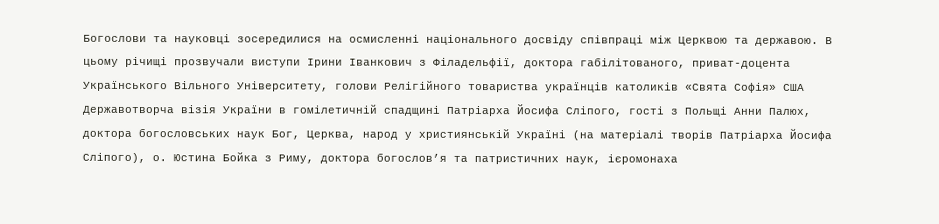Богослови та науковці зосередилися на осмисленні національного досвіду співпраці між Церквою та державою. В цьому річищі прозвучали виступи Ірини Іванкович з Філадельфії, доктора габілітованого, приват-доцента Українського Вільного Університету, голови Релігійного товариства українців католиків «Свята Софія» США Державотворча візія України в гомілетичній спадщині Патріарха Йосифа Сліпого, гості з Польщі Анни Палюх, доктора богословських наук Бог, Церква, народ у християнській Україні (на матеріалі творів Патріарха Йосифа Сліпого), о. Юстина Бойка з Риму, доктора богослов’я та патристичних наук, ієромонаха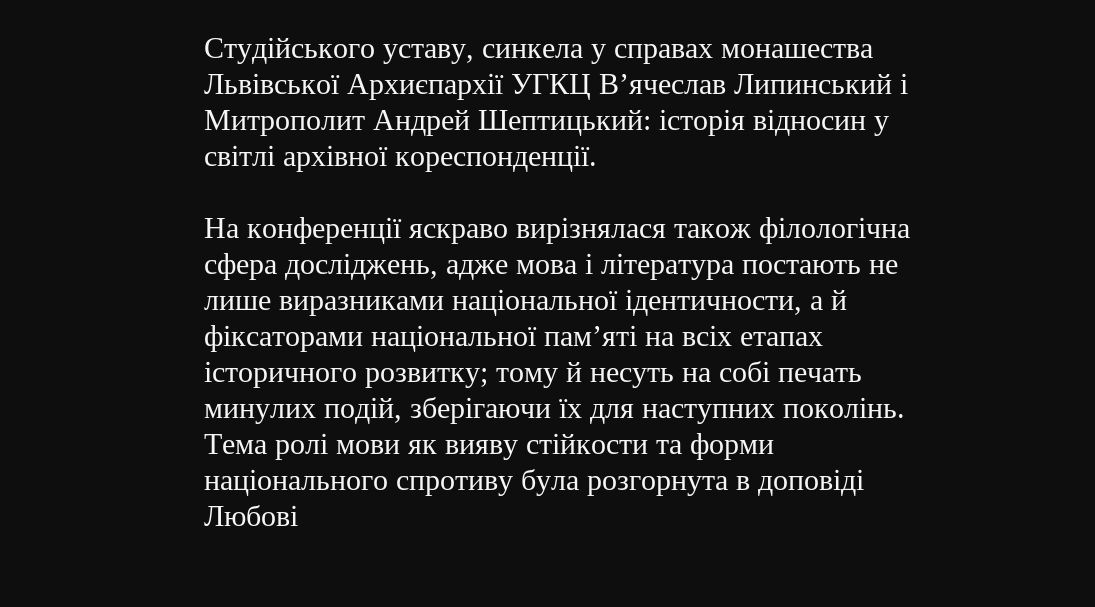Студійського уставу, синкела у справах монашества Львівської Архиєпархії УГКЦ В’ячеслав Липинський і Митрополит Андрей Шептицький: історія відносин у світлі архівної кореспонденції.

На конференції яскраво вирізнялася також філологічна сфера досліджень, адже мова і література постають не лише виразниками національної ідентичности, а й фіксаторами національної пам’яті на всіх етапах історичного розвитку; тому й несуть на собі печать минулих подій, зберігаючи їх для наступних поколінь. Тема ролі мови як вияву стійкости та форми національного спротиву була розгорнута в доповіді Любові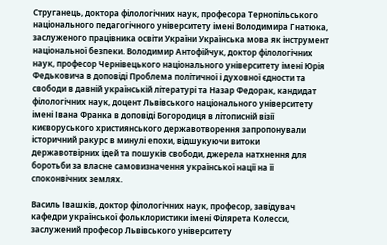Струганець, доктора філологічних наук, професора Тернопільського національного педагогічного університету імені Володимира Гнатюка, заслуженого працівника освіти України Українська мова як інструмент національної безпеки. Володимир Антофійчук, доктор філологічних наук, професор Чернівецького національного університету імені Юрія Федьковича в доповіді Проблема політичної і духовної єдности та свободи в давній українській літературі та Назар Федорак, кандидат філологічних наук, доцент Львівського національного університету імені Івана Франка в доповіді Богородиця в літописній візії києворуського християнського державотворення запропонували історичний ракурс в минулі епохи, відшукуючи витоки державотвірних ідей та пошуків свободи, джерела натхнення для боротьби за власне самовизначення української нації на її споконвічних землях.

Василь Івашків, доктор філологічних наук, професор, завідувач кафедри української фольклористики імені Філярета Колесси, заслужений професор Львівського університету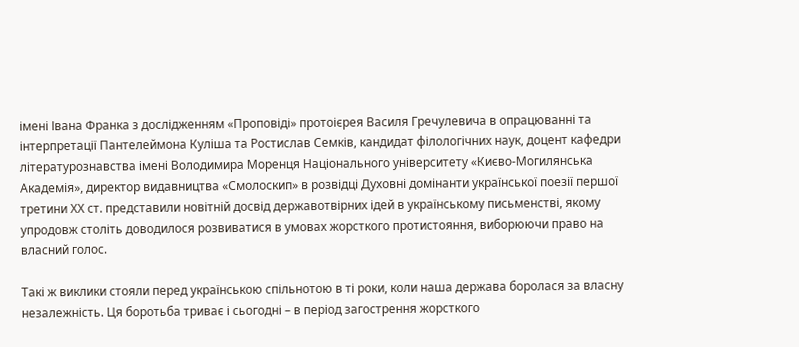імені Івана Франка з дослідженням «Проповіді» протоієрея Василя Гречулевича в опрацюванні та інтерпретації Пантелеймона Куліша та Ростислав Семків, кандидат філологічних наук, доцент кафедри літературознавства імені Володимира Моренця Національного університету «Києво-Могилянська Академія», директор видавництва «Смолоскип» в розвідці Духовні домінанти української поезії першої третини ХХ ст. представили новітній досвід державотвірних ідей в українському письменстві, якому упродовж століть доводилося розвиватися в умовах жорсткого протистояння, виборюючи право на власний голос.

Такі ж виклики стояли перед українською спільнотою в ті роки, коли наша держава боролася за власну незалежність. Ця боротьба триває і сьогодні – в період загострення жорсткого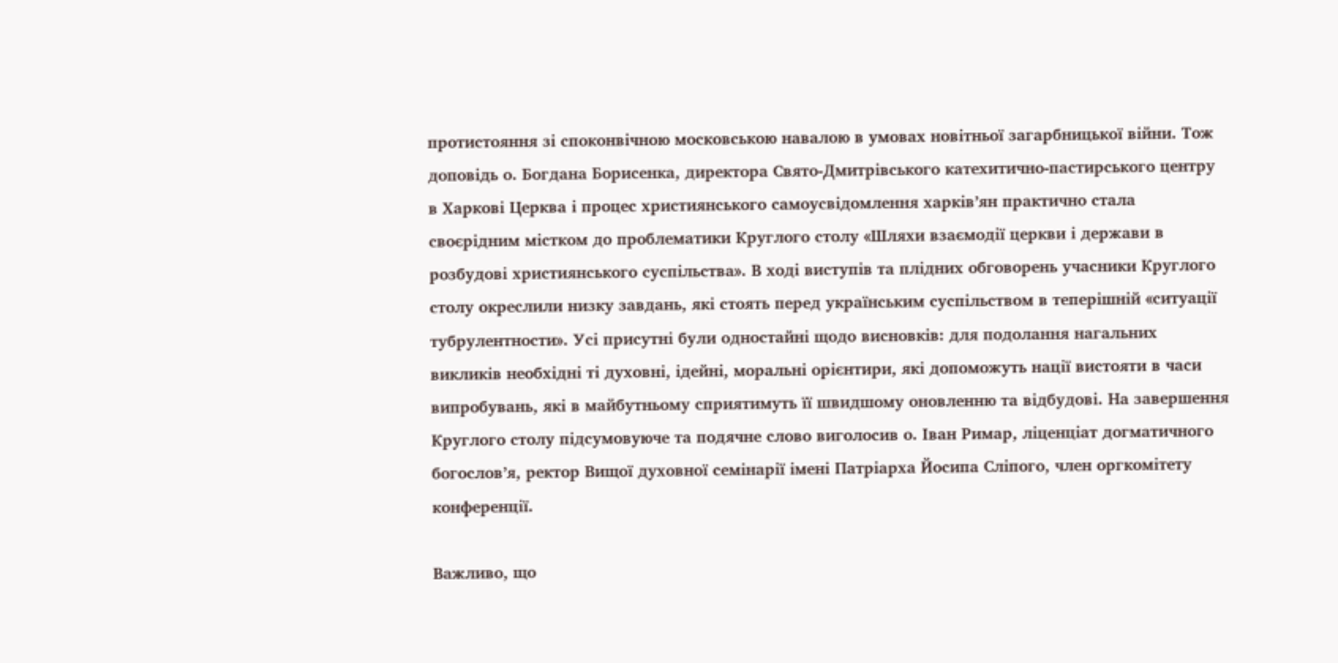протистояння зі споконвічною московською навалою в умовах новітньої загарбницької війни. Тож доповідь о. Богдана Борисенка, директора Свято-Дмитрівського катехитично-пастирського центру в Харкові Церква і процес християнського самоусвідомлення харків’ян практично стала своєрідним містком до проблематики Круглого столу «Шляхи взаємодії церкви і держави в розбудові християнського суспільства». В ході виступів та плідних обговорень учасники Круглого столу окреслили низку завдань, які стоять перед українським суспільством в теперішній «ситуації тубрулентности». Усі присутні були одностайні щодо висновків: для подолання нагальних викликів необхідні ті духовні, ідейні, моральні орієнтири, які допоможуть нації вистояти в часи випробувань, які в майбутньому сприятимуть її швидшому оновленню та відбудові. На завершення Круглого столу підсумовуюче та подячне слово виголосив о. Іван Римар, ліценціат догматичного богослов’я, ректор Вищої духовної семінарії імені Патріарха Йосипа Сліпого, член оргкомітету конференції.

Важливо, що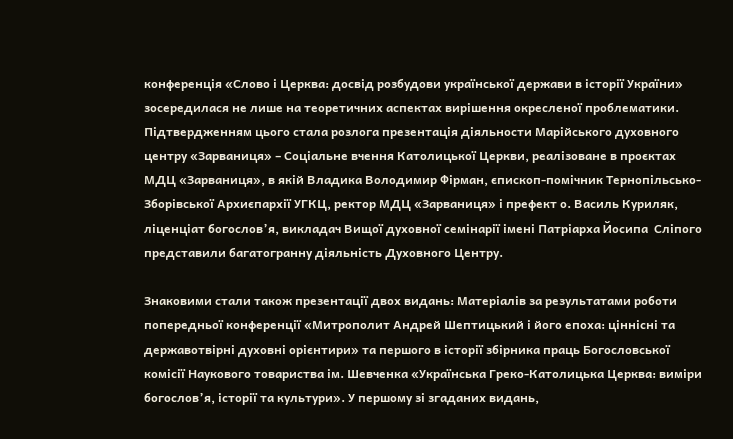конференція «Слово і Церква: досвід розбудови української держави в історії України» зосередилася не лише на теоретичних аспектах вирішення окресленої проблематики. Підтвердженням цього стала розлога презентація діяльности Марійського духовного центру «Зарваниця» – Соціальне вчення Католицької Церкви, реалізоване в проєктах МДЦ «Зарваниця», в якій Владика Володимир Фірман, єпископ-помічник Тернопільсько-Зборівської Архиєпархії УГКЦ, ректор МДЦ «Зарваниця» і префект о. Василь Куриляк, ліценціат богослов’я, викладач Вищої духовної семінарії імені Патріарха Йосипа  Сліпого представили багатогранну діяльність Духовного Центру.

Знаковими стали також презентації двох видань: Матеріалів за результатами роботи попередньої конференції «Митрополит Андрей Шептицький і його епоха: ціннісні та державотвірні духовні орієнтири» та першого в історії збірника праць Богословської комісії Наукового товариства ім. Шевченка «Українська Греко-Католицька Церква: виміри богослов’я, історії та культури». У першому зі згаданих видань,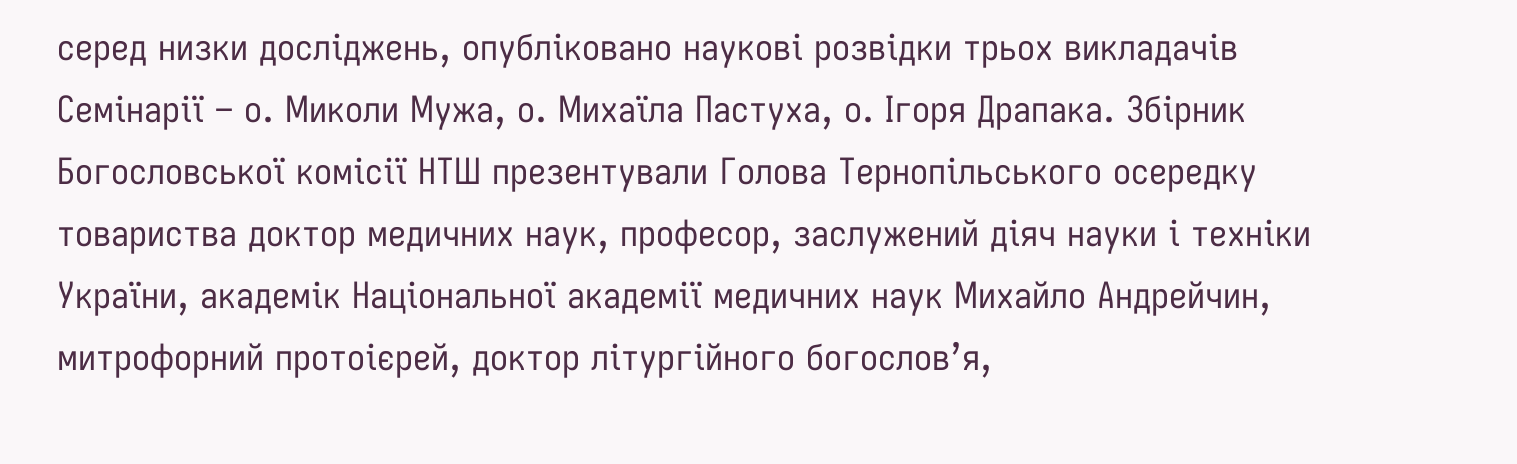серед низки досліджень, опубліковано наукові розвідки трьох викладачів Семінарії – о. Миколи Мужа, о. Михаїла Пастуха, о. Ігоря Драпака. Збірник Богословської комісії НТШ презентували Голова Тернопільського осередку товариства доктор медичних наук, професор, заслужений діяч науки і техніки України, академік Національної академії медичних наук Михайло Андрейчин, митрофорний протоієрей, доктор літургійного богослов’я,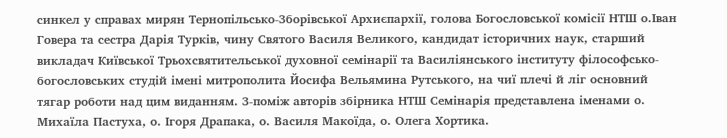синкел у справах мирян Тернопільсько-Зборівської Архиєпархії, голова Богословської комісії НТШ о.Іван Говера та сестра Дарія Турків, чину Святого Василя Великого, кандидат історичних наук, старший викладач Київської Трьохсвятительської духовної семінарії та Василіянського інституту філософсько-богословських студій імені митрополита Йосифа Вельямина Рутського, на чиї плечі й ліг основний тягар роботи над цим виданням. З-поміж авторів збірника НТШ Семінарія представлена іменами о. Михаїла Пастуха, о. Ігоря Драпака, о. Василя Макоїда, о. Олега Хортика.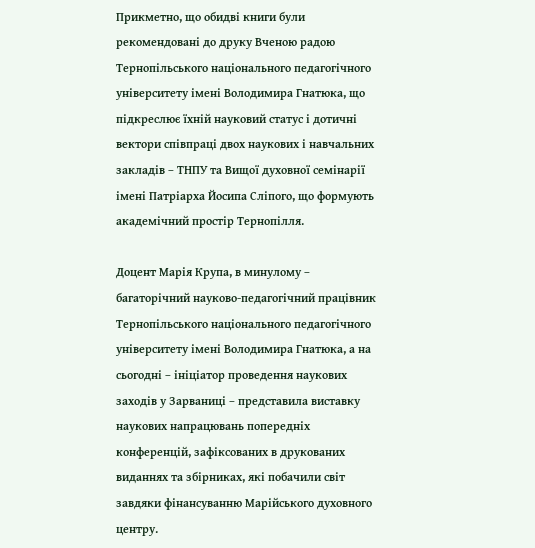Прикметно, що обидві книги були рекомендовані до друку Вченою радою Тернопільського національного педагогічного університету імені Володимира Гнатюка, що підкреслює їхній науковий статус і дотичні вектори співпраці двох наукових і навчальних закладів – ТНПУ та Вищої духовної семінарії імені Патріарха Йосипа Сліпого, що формують академічний простір Тернопілля.

Доцент Марія Крупа, в минулому – багаторічний науково-педагогічний працівник Тернопільського національного педагогічного університету імені Володимира Гнатюка, а на сьогодні – ініціатор проведення наукових заходів у Зарваниці – представила виставку наукових напрацювань попередніх конференцій, зафіксованих в друкованих виданнях та збірниках, які побачили світ завдяки фінансуванню Марійського духовного центру.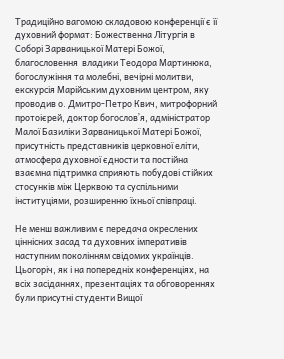Традиційно вагомою складовою конференції є її духовний формат: Божественна Літургія в Соборі Зарваницької Матері Божої, благословення  владики Теодора Мартинюка, богослужіння та молебні, вечірні молитви, екскурсія Марійським духовним центром, яку проводив о. Дмитро-Петро Квич, митрофорний протоієрей, доктор богословʼя, адміністратор Малої Базиліки Зарваницької Матері Божої, присутність представників церковної еліти, атмосфера духовної єдности та постійна взаємна підтримка сприяють побудові стійких стосунків між Церквою та суспільними інституціями, розширенню їхньої співпраці.

Не менш важливим є передача окреслених ціннісних засад та духовних імперативів наступним поколінням свідомих українців. Цьогоріч, як і на попередніх конференціях, на всіх засіданнях, презентаціях та обговореннях були присутні студенти Вищої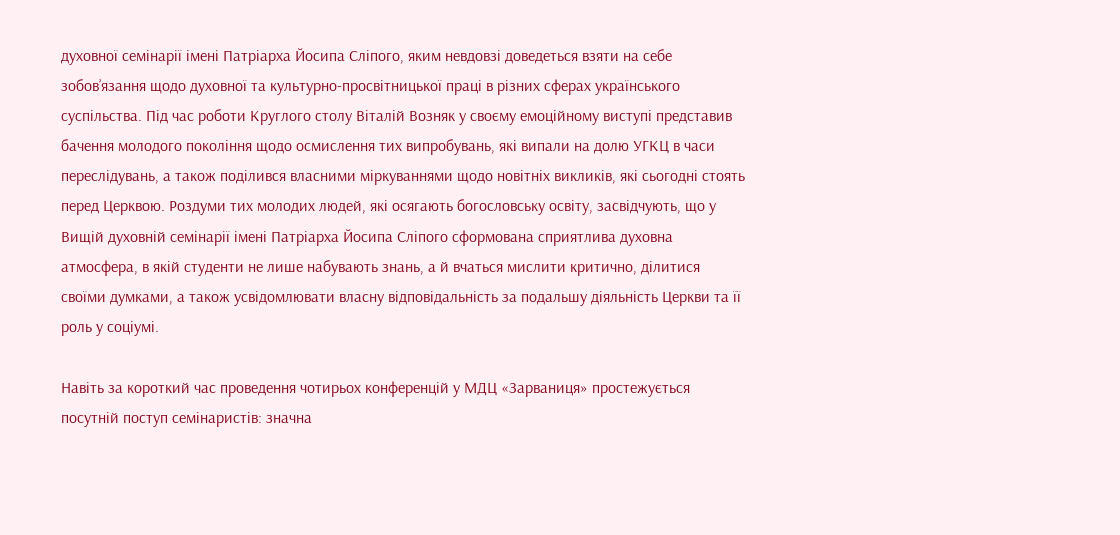духовної семінарії імені Патріарха Йосипа Сліпого, яким невдовзі доведеться взяти на себе зобов’язання щодо духовної та культурно-просвітницької праці в різних сферах українського суспільства. Під час роботи Круглого столу Віталій Возняк у своєму емоційному виступі представив бачення молодого покоління щодо осмислення тих випробувань, які випали на долю УГКЦ в часи переслідувань, а також поділився власними міркуваннями щодо новітніх викликів, які сьогодні стоять перед Церквою. Роздуми тих молодих людей, які осягають богословську освіту, засвідчують, що у Вищій духовній семінарії імені Патріарха Йосипа Сліпого сформована сприятлива духовна атмосфера, в якій студенти не лише набувають знань, а й вчаться мислити критично, ділитися своїми думками, а також усвідомлювати власну відповідальність за подальшу діяльність Церкви та її роль у соціумі.

Навіть за короткий час проведення чотирьох конференцій у МДЦ «Зарваниця» простежується посутній поступ семінаристів: значна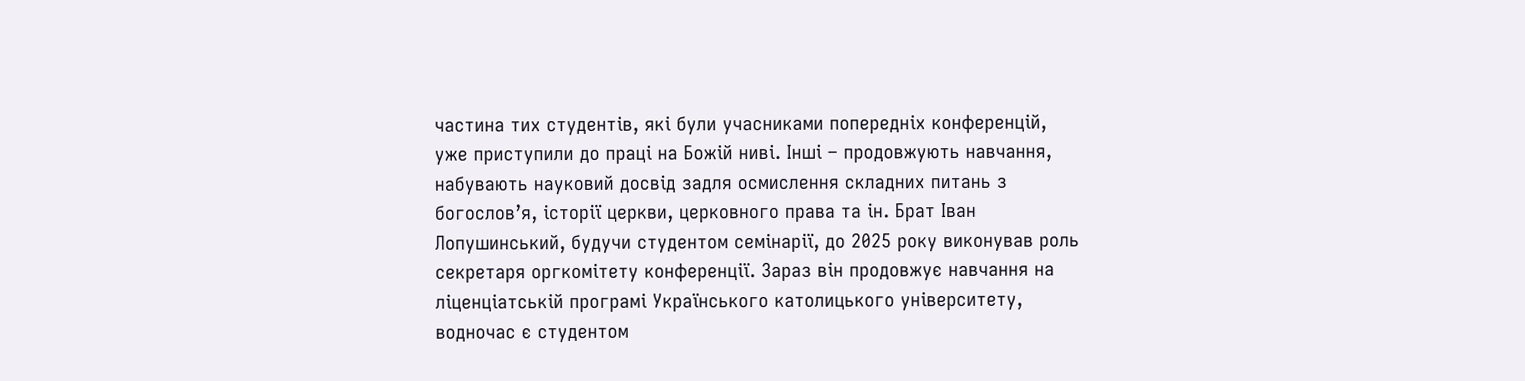частина тих студентів, які були учасниками попередніх конференцій, уже приступили до праці на Божій ниві. Інші – продовжують навчання, набувають науковий досвід задля осмислення складних питань з богослов’я, історії церкви, церковного права та ін. Брат Іван Лопушинський, будучи студентом семінарії, до 2025 року виконував роль секретаря оргкомітету конференції. Зараз він продовжує навчання на ліценціатській програмі Українського католицького університету, водночас є студентом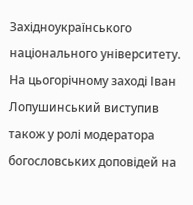Західноукраїнського національного університету. На цьогорічному заході Іван Лопушинський виступив також у ролі модератора богословських доповідей на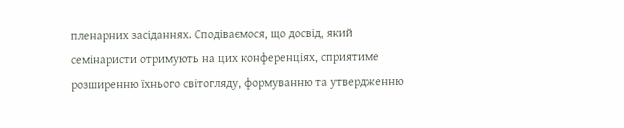пленарних засіданнях. Сподіваємося, що досвід, який семінаристи отримують на цих конференціях, сприятиме розширенню їхнього світогляду, формуванню та утвердженню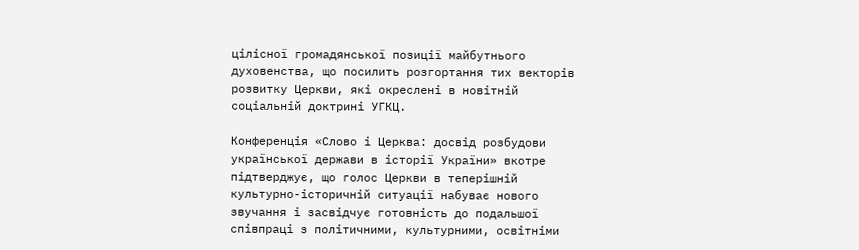цілісної громадянської позиції майбутнього духовенства, що посилить розгортання тих векторів розвитку Церкви, які окреслені в новітній соціальній доктрині УГКЦ.

Конференція «Слово і Церква: досвід розбудови української держави в історії України» вкотре підтверджує, що голос Церкви в теперішній культурно-історичній ситуації набуває нового звучання і засвідчує готовність до подальшої співпраці з політичними, культурними, освітніми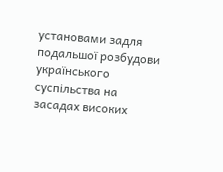установами задля подальшої розбудови українського суспільства на засадах високих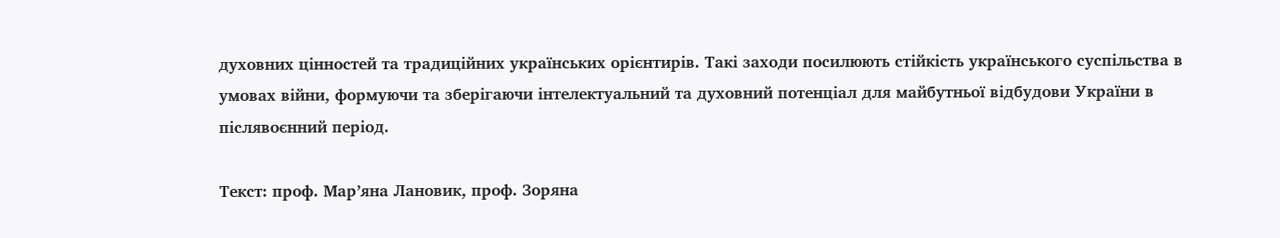духовних цінностей та традиційних українських орієнтирів. Такі заходи посилюють стійкість українського суспільства в умовах війни, формуючи та зберігаючи інтелектуальний та духовний потенціал для майбутньої відбудови України в післявоєнний період.

Текст: проф. Мар’яна Лановик, проф. Зоряна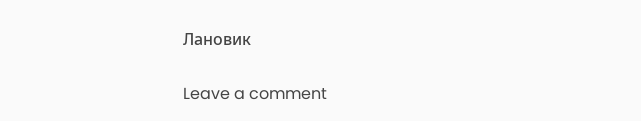Лановик

Leave a comment